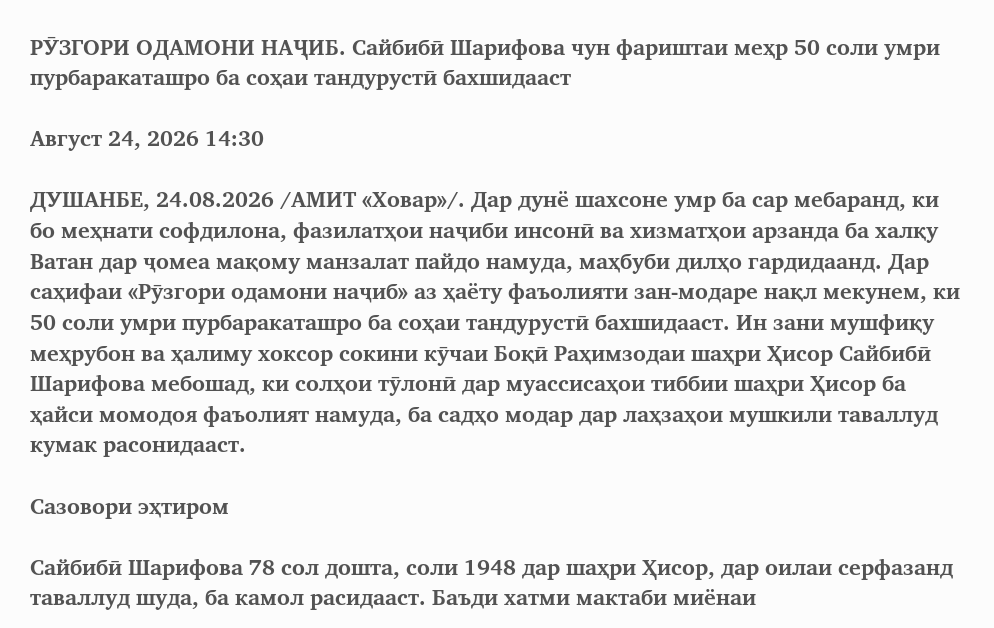РӮЗГОРИ ОДАМОНИ НАҶИБ. Сайбибӣ Шарифова чун фариштаи меҳр 50 соли умри пурбаракаташро ба соҳаи тандурустӣ бахшидааст

Август 24, 2026 14:30

ДУШАНБЕ, 24.08.2026 /АМИТ «Ховар»/. Дар дунё шахсоне умр ба сар мебаранд, ки бо меҳнати софдилона, фазилатҳои наҷиби инсонӣ ва хизматҳои арзанда ба халқу Ватан дар ҷомеа мақому манзалат пайдо намуда, маҳбуби дилҳо гардидаанд. Дар саҳифаи «Рӯзгори одамони наҷиб» аз ҳаёту фаъолияти зан-модаре нақл мекунем, ки 50 соли умри пурбаракаташро ба соҳаи тандурустӣ бахшидааст. Ин зани мушфиқу меҳрубон ва ҳалиму хоксор сокини кӯчаи Боқӣ Раҳимзодаи шаҳри Ҳисор Сайбибӣ Шарифова мебошад, ки солҳои тӯлонӣ дар муассисаҳои тиббии шаҳри Ҳисор ба ҳайси момодоя фаъолият намуда, ба садҳо модар дар лаҳзаҳои мушкили таваллуд кумак расонидааст.

Сазовори эҳтиром

Сайбибӣ Шарифова 78 сол дошта, соли 1948 дар шаҳри Ҳисор, дар оилаи серфазанд таваллуд шуда, ба камол расидааст. Баъди хатми мактаби миёнаи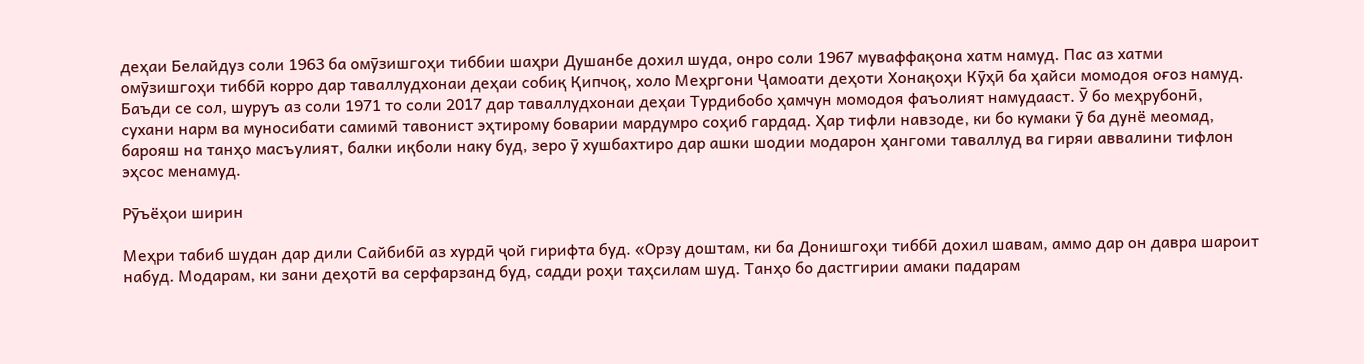деҳаи Белайдуз соли 1963 ба омӯзишгоҳи тиббии шаҳри Душанбе дохил шуда, онро соли 1967 муваффақона хатм намуд. Пас аз хатми омӯзишгоҳи тиббӣ корро дар таваллудхонаи деҳаи собиқ Қипчоқ, холо Меҳргони Ҷамоати деҳоти Хонақоҳи Кӯҳӣ ба ҳайси момодоя оғоз намуд. Баъди се сол, шуруъ аз соли 1971 то соли 2017 дар таваллудхонаи деҳаи Турдибобо ҳамчун момодоя фаъолият намудааст. Ӯ бо меҳрубонӣ, сухани нарм ва муносибати самимӣ тавонист эҳтирому боварии мардумро соҳиб гардад. Ҳар тифли навзоде, ки бо кумаки ӯ ба дунё меомад, барояш на танҳо масъулият, балки иқболи наку буд, зеро ӯ хушбахтиро дар ашки шодии модарон ҳангоми таваллуд ва гиряи аввалини тифлон эҳсос менамуд.

Рӯъёҳои ширин

Меҳри табиб шудан дар дили Сайбибӣ аз хурдӣ ҷой гирифта буд. «Орзу доштам, ки ба Донишгоҳи тиббӣ дохил шавам, аммо дар он давра шароит набуд. Модарам, ки зани деҳотӣ ва серфарзанд буд, садди роҳи таҳсилам шуд. Танҳо бо дастгирии амаки падарам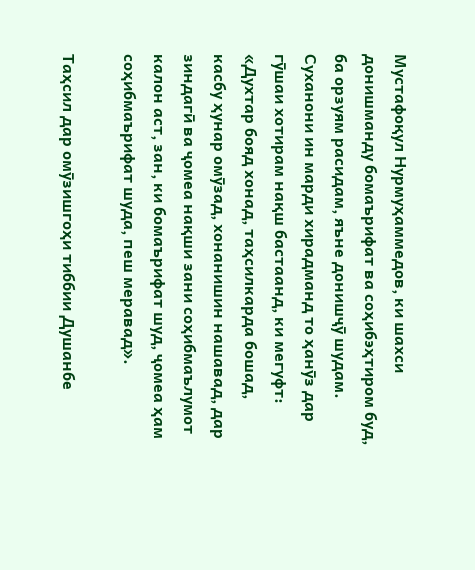Мустафоқул Нурмуҳаммедов, ки шахси донишманду бомаърифат ва соҳибэҳтиром буд, ба орзуям расидам, яъне донишҷӯ шудам. Суханони ин марди хирадманд то ҳанӯз дар гӯшаи хотирам нақш бастаанд, ки мегуфт: «Духтар бояд хонад, таҳсилкарда бошад, касбу ҳунар омӯзад, хонанишин нашавад, дар зиндагӣ ва ҷомеа нақши зани соҳибмаълумот калон аст, зан, ки бомаърифат шуд, ҷомеа ҳам соҳибмаърифат шуда, пеш меравад».

Таҳсил дар омӯзишгоҳи тиббии Душанбе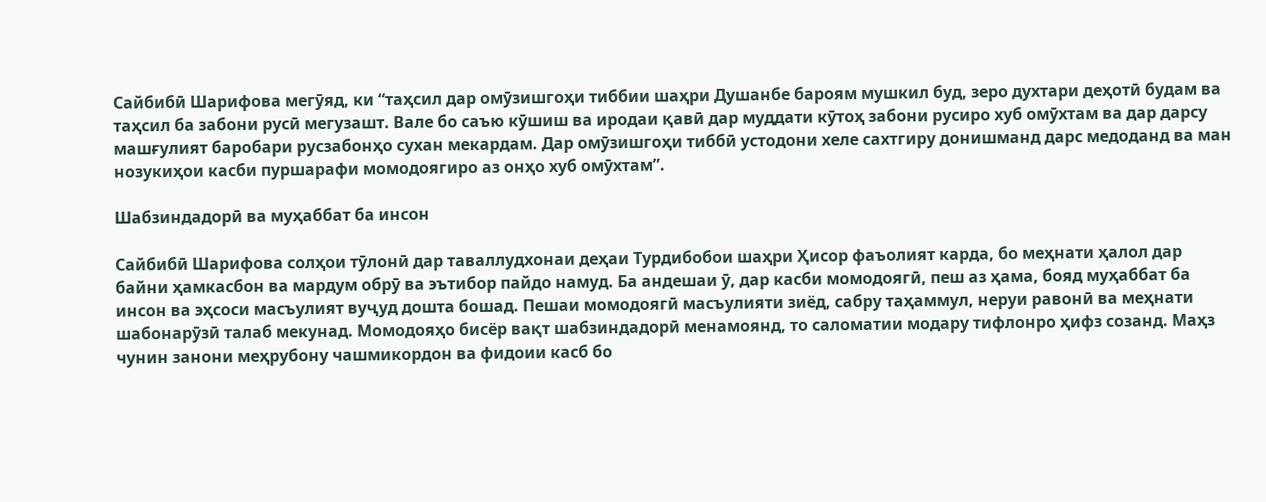Сайбибӣ Шарифова мегӯяд, ки “таҳсил дар омӯзишгоҳи тиббии шаҳри Душанбе бароям мушкил буд, зеро духтари деҳотӣ будам ва таҳсил ба забони русӣ мегузашт. Вале бо саъю кӯшиш ва иродаи қавӣ дар муддати кӯтоҳ забони русиро хуб омӯхтам ва дар дарсу машғулият баробари русзабонҳо сухан мекардам. Дар омӯзишгоҳи тиббӣ устодони хеле сахтгиру донишманд дарс медоданд ва ман нозукиҳои касби пуршарафи момодоягиро аз онҳо хуб омӯхтам”.

Шабзиндадорӣ ва муҳаббат ба инсон

Сайбибӣ Шарифова солҳои тӯлонӣ дар таваллудхонаи деҳаи Турдибобои шаҳри Ҳисор фаъолият карда, бо меҳнати ҳалол дар байни ҳамкасбон ва мардум обрӯ ва эътибор пайдо намуд. Ба андешаи ӯ, дар касби момодоягӣ, пеш аз ҳама, бояд муҳаббат ба инсон ва эҳсоси масъулият вуҷуд дошта бошад. Пешаи момодоягӣ масъулияти зиёд, сабру таҳаммул, неруи равонӣ ва меҳнати шабонарӯзӣ талаб мекунад. Момодояҳо бисёр вақт шабзиндадорӣ менамоянд, то саломатии модару тифлонро ҳифз созанд. Маҳз чунин занони меҳрубону чашмикордон ва фидоии касб бо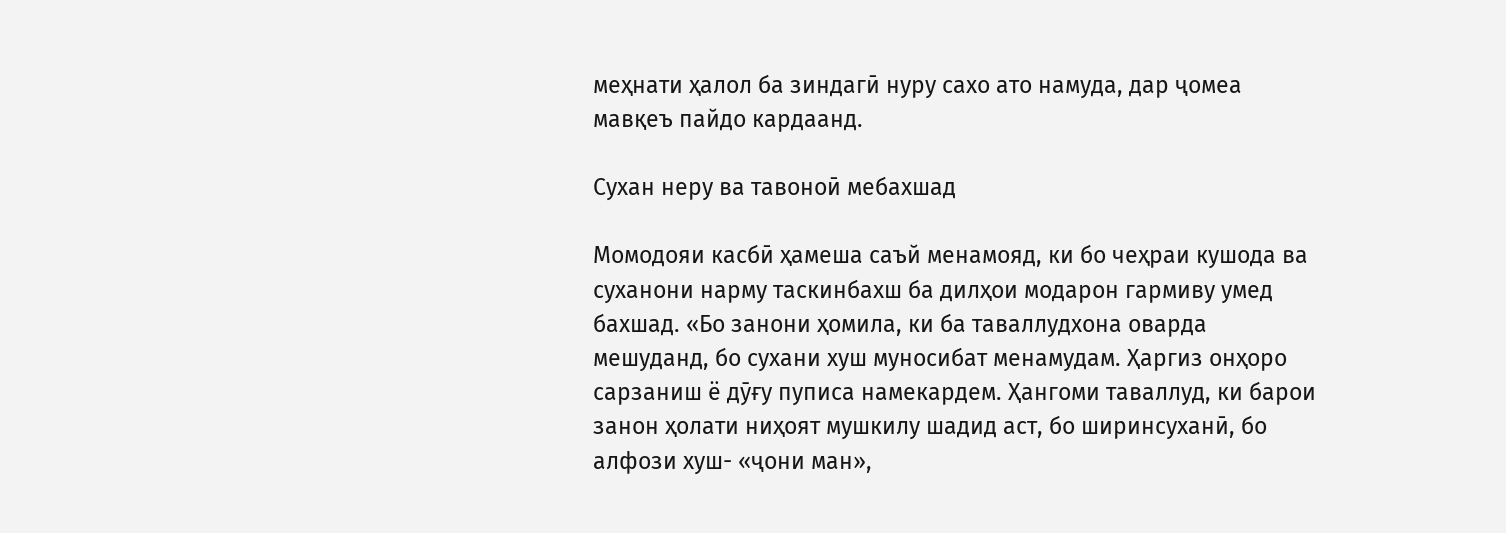меҳнати ҳалол ба зиндагӣ нуру сахо ато намуда, дар ҷомеа мавқеъ пайдо кардаанд.

Сухан неру ва тавоноӣ мебахшад

Момодояи касбӣ ҳамеша саъй менамояд, ки бо чеҳраи кушода ва суханони нарму таскинбахш ба дилҳои модарон гармиву умед бахшад. «Бо занони ҳомила, ки ба таваллудхона оварда мешуданд, бо сухани хуш муносибат менамудам. Ҳаргиз онҳоро сарзаниш ё дӯғу пуписа намекардем. Ҳангоми таваллуд, ки барои занон ҳолати ниҳоят мушкилу шадид аст, бо ширинсуханӣ, бо алфози хуш- «ҷони ман»,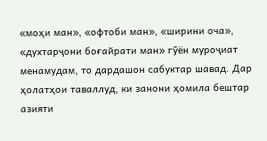«моҳи ман», «офтоби ман», «ширини оча», «духтарҷони боғайрати ман» гӯён муроҷиат менамудам, то дардашон сабуктар шавад. Дар ҳолатҳои таваллуд, ки занони ҳомила бештар азияти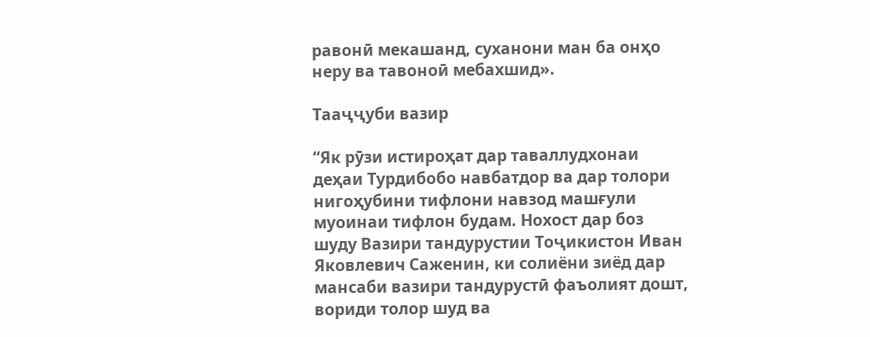равонӣ мекашанд, суханони ман ба онҳо неру ва тавоноӣ мебахшид».

Тааҷҷуби вазир

“Як рӯзи истироҳат дар таваллудхонаи деҳаи Турдибобо навбатдор ва дар толори нигоҳубини тифлони навзод машғули муоинаи тифлон будам. Нохост дар боз шуду Вазири тандурустии Тоҷикистон Иван Яковлевич Саженин, ки солиёни зиёд дар мансаби вазири тандурустӣ фаъолият дошт, вориди толор шуд ва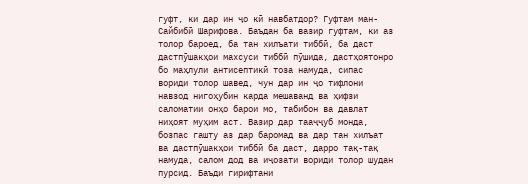гуфт, ки дар ин ҷо кӣ навбатдор? Гуфтам ман- Сайбибӣ Шарифова. Баъдан ба вазир гуфтам, ки аз толор бароед, ба тан хилъати тиббӣ, ба даст дастпӯшакҳои махсуси тиббӣ пӯшида, дастҳоятонро бо маҳлули антисептикӣ тоза намуда, сипас вориди толор шавед, чун дар ин ҷо тифлони навзод нигоҳубин карда мешаванд ва ҳифзи саломатии онҳо барои мо, табибон ва давлат ниҳоят муҳим аст. Вазир дар тааҷҷуб монда, бозпас гашту аз дар баромад ва дар тан хилъат ва дастпӯшакҳои тиббӣ ба даст, дарро тақ-тақ намуда, салом дод ва иҷозати вориди толор шудан пурсид. Баъди гирифтани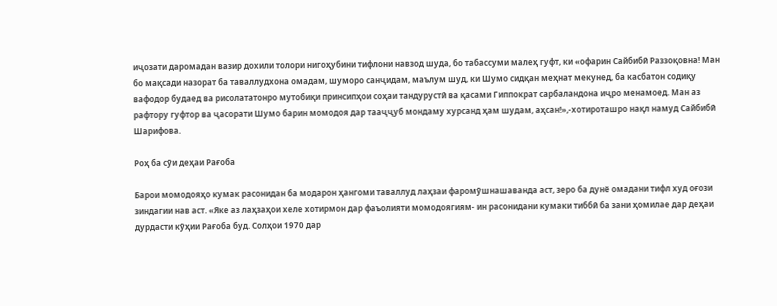иҷозати даромадан вазир дохили толори нигоҳубини тифлони навзод шуда, бо табассуми малеҳ гуфт, ки «офарин Сайбибӣ Раззоқовна! Ман бо мақсади назорат ба таваллудхона омадам, шуморо санҷидам, маълум шуд, ки Шумо сидқан меҳнат мекунед, ба касбатон содиқу вафодор будаед ва рисолататонро мутобиқи принсипҳои соҳаи тандурустӣ ва қасами Гиппократ сарбаландона иҷро менамоед. Ман аз рафтору гуфтор ва ҷасорати Шумо барин момодоя дар тааҷҷуб мондаму хурсанд ҳам шудам, аҳсан!»,-хотироташро нақл намуд Сайбибӣ Шарифова.

Роҳ ба сӯи деҳаи Рағоба

Барои момодояҳо кумак расонидан ба модарон ҳангоми таваллуд лаҳзаи фаромӯшнашаванда аст, зеро ба дунё омадани тифл худ оғози зиндагии нав аст. «Яке аз лаҳзаҳои хеле хотирмон дар фаъолияти момодоягиям- ин расонидани кумаки тиббӣ ба зани ҳомилае дар деҳаи дурдасти кӯҳии Рағоба буд. Солҳои 1970 дар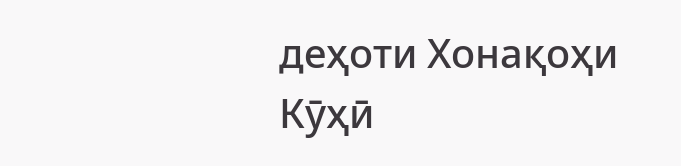деҳоти Хонақоҳи Кӯҳӣ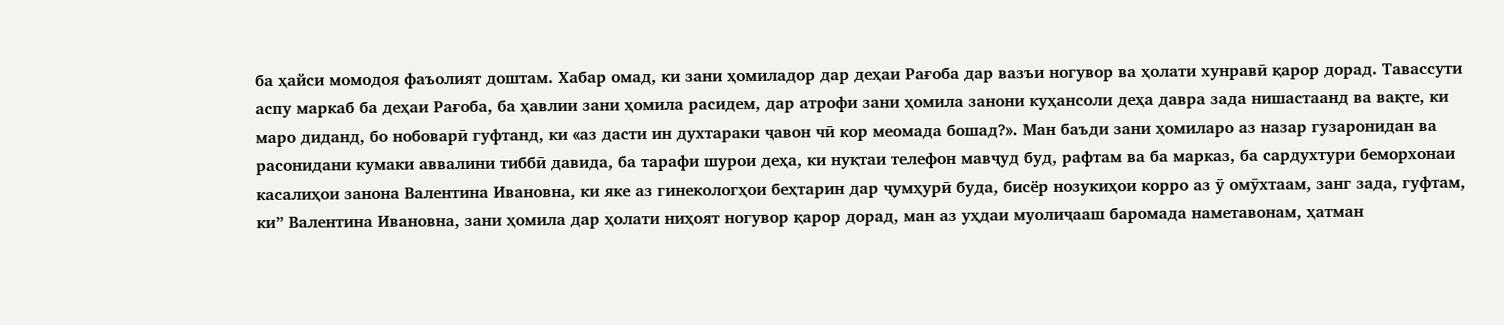ба ҳайси момодоя фаъолият доштам. Хабар омад, ки зани ҳомиладор дар деҳаи Рағоба дар вазъи ногувор ва ҳолати хунравӣ қарор дорад. Тавассути аспу маркаб ба деҳаи Рағоба, ба ҳавлии зани ҳомила расидем, дар атрофи зани ҳомила занони куҳансоли деҳа давра зада нишастаанд ва вақте, ки маро диданд, бо нобоварӣ гуфтанд, ки «аз дасти ин духтараки ҷавон чӣ кор меомада бошад?». Ман баъди зани ҳомиларо аз назар гузаронидан ва расонидани кумаки аввалини тиббӣ давида, ба тарафи шурои деҳа, ки нуқтаи телефон мавҷуд буд, рафтам ва ба марказ, ба сардухтури беморхонаи касалиҳои занона Валентина Ивановна, ки яке аз гинекологҳои беҳтарин дар ҷумҳурӣ буда, бисёр нозукиҳои корро аз ӯ омӯхтаам, занг зада, гуфтам, ки” Валентина Ивановна, зани ҳомила дар ҳолати ниҳоят ногувор қарор дорад, ман аз уҳдаи муолиҷааш баромада наметавонам, ҳатман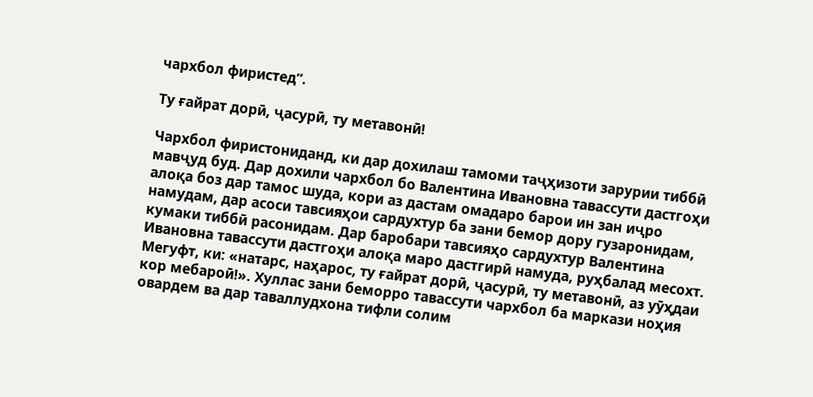чархбол фиристед”.

Ту ғайрат дорӣ, ҷасурӣ, ту метавонӣ!

Чархбол фиристониданд, ки дар дохилаш тамоми таҷҳизоти зарурии тиббӣ мавҷуд буд. Дар дохили чархбол бо Валентина Ивановна тавассути дастгоҳи алоқа боз дар тамос шуда, кори аз дастам омадаро барои ин зан иҷро намудам, дар асоси тавсияҳои сардухтур ба зани бемор дору гузаронидам, кумаки тиббӣ расонидам. Дар баробари тавсияҳо сардухтур Валентина Ивановна тавассути дастгоҳи алоқа маро дастгирӣ намуда, руҳбалад месохт. Мегуфт, ки: «натарс, наҳарос, ту ғайрат дорӣ, ҷасурӣ, ту метавонӣ, аз уӯҳдаи кор мебароӣ!». Хуллас зани беморро тавассути чархбол ба маркази ноҳия овардем ва дар таваллудхона тифли солим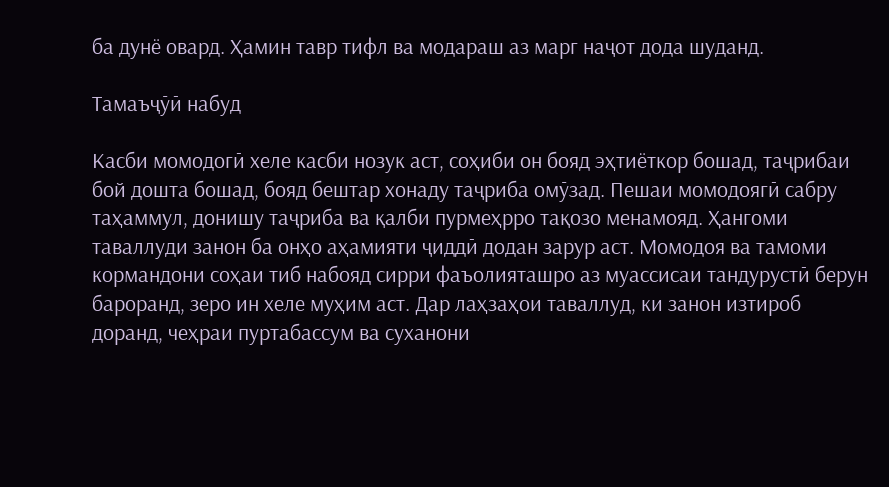ба дунё овард. Ҳамин тавр тифл ва модараш аз марг наҷот дода шуданд.

Тамаъҷӯӣ набуд

Касби момодогӣ хеле касби нозук аст, соҳиби он бояд эҳтиёткор бошад, таҷрибаи бой дошта бошад, бояд бештар хонаду таҷриба омӯзад. Пешаи момодоягӣ сабру таҳаммул, донишу таҷриба ва қалби пурмеҳрро тақозо менамояд. Ҳангоми таваллуди занон ба онҳо аҳамияти ҷиддӣ додан зарур аст. Момодоя ва тамоми кормандони соҳаи тиб набояд сирри фаъолияташро аз муассисаи тандурустӣ берун бароранд, зеро ин хеле муҳим аст. Дар лаҳзаҳои таваллуд, ки занон изтироб доранд, чеҳраи пуртабассум ва суханони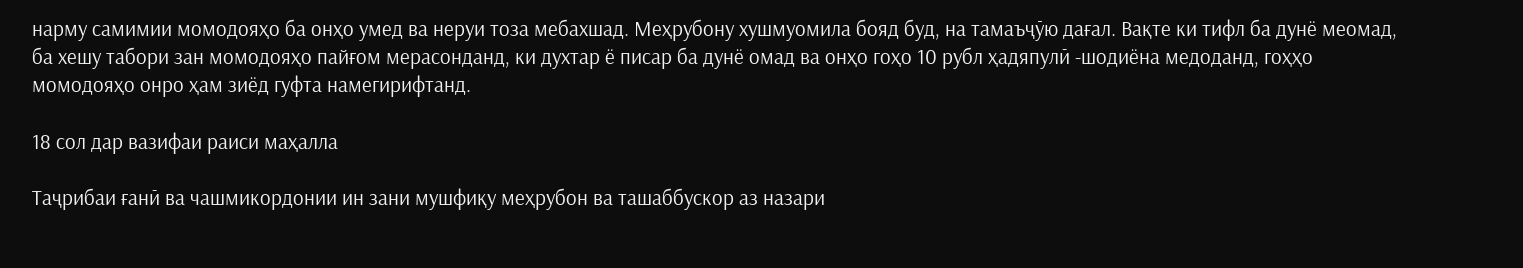нарму самимии момодояҳо ба онҳо умед ва неруи тоза мебахшад. Меҳрубону хушмуомила бояд буд, на тамаъҷӯю дағал. Вақте ки тифл ба дунё меомад, ба хешу табори зан момодояҳо пайғом мерасонданд, ки духтар ё писар ба дунё омад ва онҳо гоҳо 10 рубл ҳадяпулӣ -шодиёна медоданд, гоҳҳо момодояҳо онро ҳам зиёд гуфта намегирифтанд.

18 сол дар вазифаи раиси маҳалла

Таҷрибаи ғанӣ ва чашмикордонии ин зани мушфиқу меҳрубон ва ташаббускор аз назари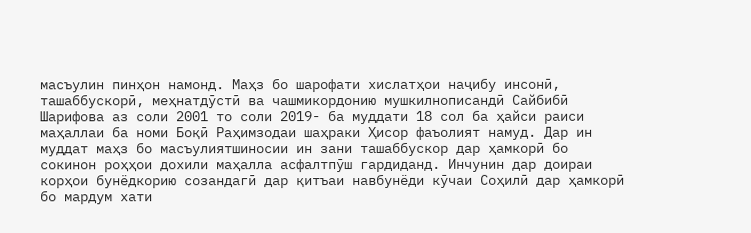масъулин пинҳон намонд. Маҳз бо шарофати хислатҳои наҷибу инсонӣ, ташаббускорӣ, меҳнатдӯстӣ ва чашмикордонию мушкилнописандӣ Сайбибӣ Шарифова аз соли 2001 то соли 2019- ба муддати 18 сол ба ҳайси раиси маҳаллаи ба номи Боқӣ Раҳимзодаи шаҳраки Ҳисор фаъолият намуд. Дар ин муддат маҳз бо масъулиятшиносии ин зани ташаббускор дар ҳамкорӣ бо сокинон роҳҳои дохили маҳалла асфалтпӯш гардиданд. Инчунин дар доираи корҳои бунёдкорию созандагӣ дар қитъаи навбунёди кӯчаи Соҳилӣ дар ҳамкорӣ бо мардум хати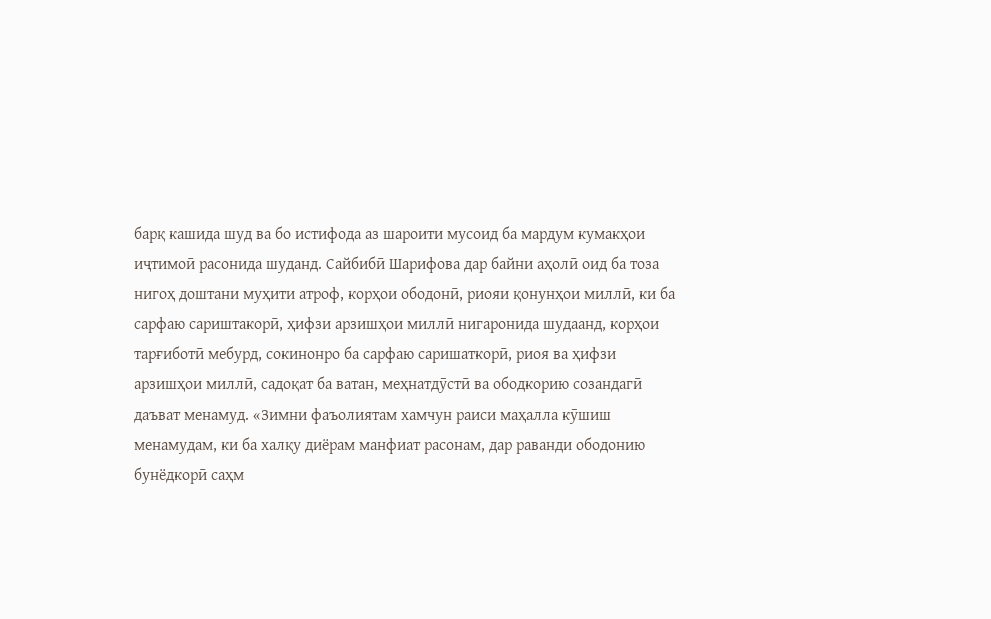барқ кашида шуд ва бо истифода аз шароити мусоид ба мардум кумакҳои иҷтимоӣ расонида шуданд. Сайбибӣ Шарифова дар байни аҳолӣ оид ба тоза нигоҳ доштани муҳити атроф, корҳои ободонӣ, риояи қонунҳои миллӣ, ки ба сарфаю сариштакорӣ, ҳифзи арзишҳои миллӣ нигаронида шудаанд, корҳои тарғиботӣ мебурд, сокинонро ба сарфаю саришаткорӣ, риоя ва ҳифзи арзишҳои миллӣ, садоқат ба ватан, меҳнатдӯстӣ ва ободкорию созандагӣ даъват менамуд. «Зимни фаъолиятам хамчун раиси маҳалла кӯшиш менамудам, ки ба халқу диёрам манфиат расонам, дар раванди ободонию бунёдкорӣ саҳм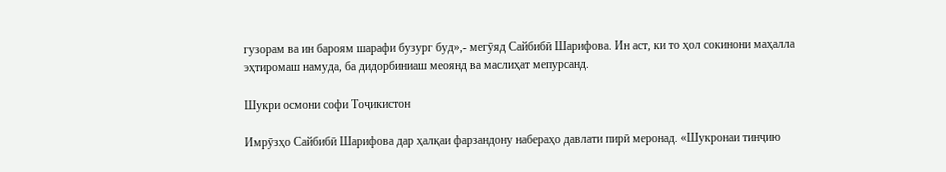гузорам ва ин бароям шарафи бузург буд»,- мегӯяд Сайбибӣ Шарифова. Ин аст, ки то ҳол сокинони маҳалла эҳтиромаш намуда, ба дидорбиниаш меоянд ва маслиҳат мепурсанд.

Шукри осмони софи Тоҷикистон

Имрӯзҳо Сайбибӣ Шарифова дар ҳалқаи фарзандону набераҳо давлати пирӣ меронад. «Шукронаи тинҷию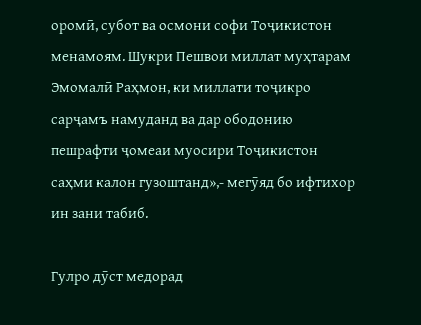оромӣ, субот ва осмони софи Тоҷикистон менамоям. Шукри Пешвои миллат муҳтарам Эмомалӣ Раҳмон, ки миллати тоҷикро сарҷамъ намуданд ва дар ободонию пешрафти ҷомеаи муосири Тоҷикистон саҳми калон гузоштанд»,- мегӯяд бо ифтихор ин зани табиб.

Гулро дӯст медорад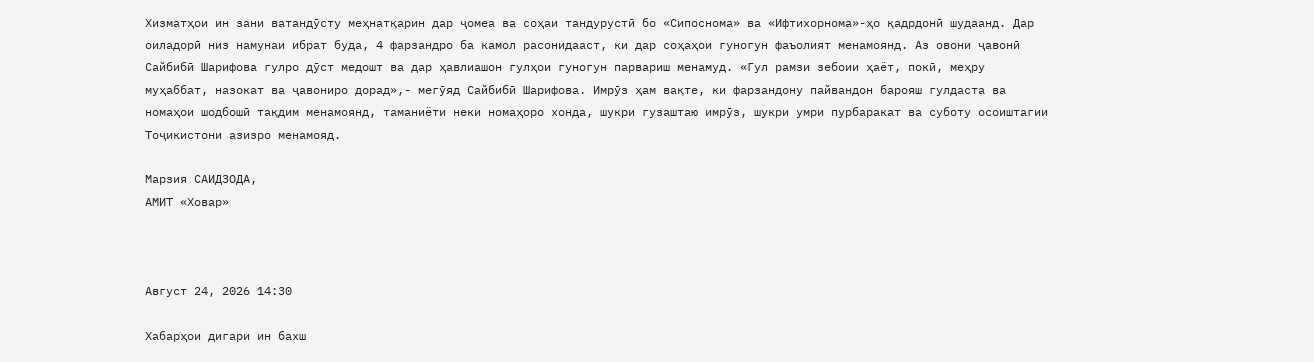Хизматҳои ин зани ватандӯсту меҳнатқарин дар ҷомеа ва соҳаи тандурустӣ бо «Сипоснома» ва «Ифтихорнома»-ҳо қадрдонӣ шудаанд. Дар оиладорӣ низ намунаи ибрат буда, 4 фарзандро ба камол расонидааст, ки дар соҳаҳои гуногун фаъолият менамоянд. Аз овони ҷавонӣ Сайбибӣ Шарифова гулро дӯст медошт ва дар ҳавлиашон гулҳои гуногун парвариш менамуд. «Гул рамзи зебоии ҳаёт, покӣ, меҳру муҳаббат, назокат ва ҷавониро дорад»,- мегӯяд Сайбибӣ Шарифова. Имрӯз ҳам вақте, ки фарзандону пайвандон барояш гулдаста ва номаҳои шодбошӣ тақдим менамоянд, таманиёти неки номаҳоро хонда, шукри гузаштаю имрӯз, шукри умри пурбаракат ва суботу осоиштагии Тоҷикистони азизро менамояд.

Марзия САИДЗОДА,
АМИТ «Ховар»



Август 24, 2026 14:30

Хабарҳои дигари ин бахш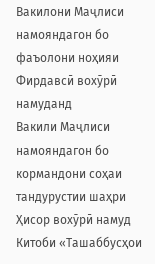Вакилони Маҷлиси намояндагон бо фаъолони ноҳияи Фирдавсӣ вохӯрӣ намуданд
Вакили Маҷлиси намояндагон бо кормандони соҳаи тандурустии шаҳри Ҳисор вохӯрӣ намуд
Китоби «Ташаббусҳои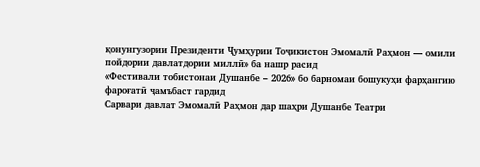қонунгузории Президенти Ҷумҳурии Тоҷикистон Эмомалӣ Раҳмон — омили пойдории давлатдории миллӣ» ба нашр расид
«Фестивали тобистонаи Душанбе – 2026» бо барномаи бошукуҳи фарҳангию фароғатӣ ҷамъбаст гардид
Сарвари давлат Эмомалӣ Раҳмон дар шаҳри Душанбе Театри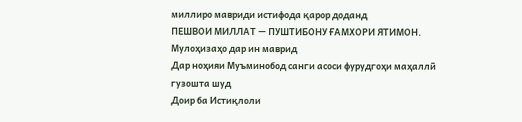миллиро мавриди истифода қарор доданд
ПЕШВОИ МИЛЛАТ — ПУШТИБОНУ ҒАМХОРИ ЯТИМОН. Мулоҳизаҳо дар ин маврид
Дар ноҳияи Муъминобод санги асоси фурудгоҳи маҳаллӣ гузошта шуд
Доир ба Истиқлоли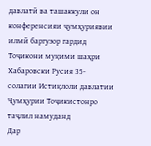давлатӣ ва ташаккули он конференсияи ҷумҳуриявии илмӣ баргузор гардид
Тоҷикони муқими шаҳри Хабаровски Русия 35-солагии Истиқлоли давлатии Ҷумҳурии Тоҷикистонро таҷлил намуданд
Дар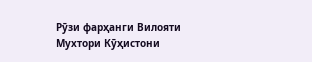Рӯзи фарҳанги Вилояти Мухтори Кӯҳистони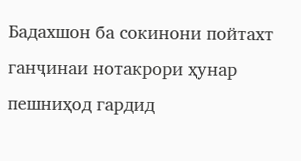Бадахшон ба сокинони пойтахт ганҷинаи нотакрори ҳунар пешниҳод гардид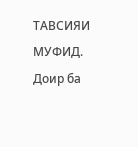ТАВСИЯИ МУФИД. Доир ба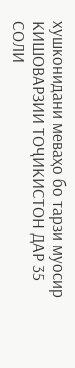хушконидани меваҳо бо тарзи муосир
КИШОВАРЗИИ ТОҶИКИСТОН ДАР 35 СОЛИ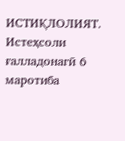ИСТИҚЛОЛИЯТ. Истеҳсоли ғалладонагӣ 6 маротиба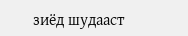зиёд шудааст